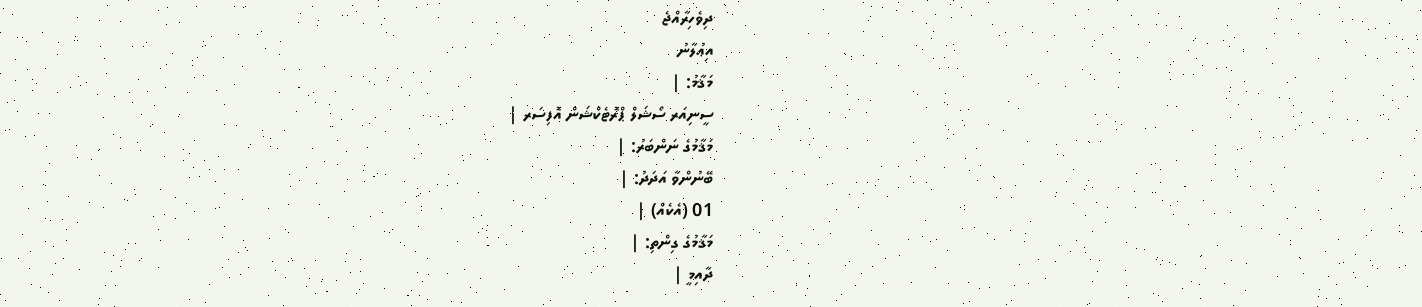ދިވެހިރާއްޖެ
އިޢުލާނު
މަޤާމު: |
ސީނިއަރ ސޯޝަލް ޕްރޮޓެކްޝަން އޮފިސަރ |
މަޤާމުގެ ނަންބަރު: |
ބޭނުންވާ އަދަދު: |
01 (އެކެއް) |
މަޤާމުގެ ގިންތި: |
ދާއިމީ |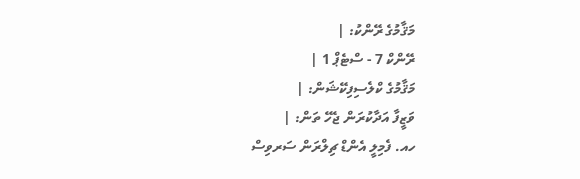މަޤާމުގެ ރޭންކު: |
ރޭންކް 7 - ސްޓެޕް 1 |
މަޤާމުގެ ކްލެސިފިކޭޝަން: |
ވަޒީފާ އަދާކުރަން ޖެހޭ ތަން: |
ހއ. ފެމިލީ އެންޑް ޗިލްރަން ސަރވިސް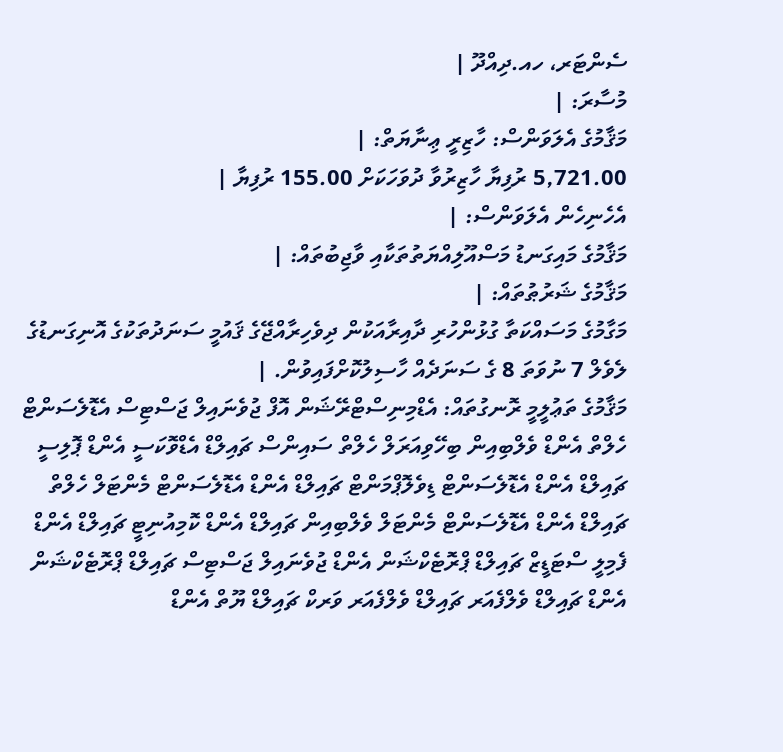ސެންޓަރ، ހއ.ދިއްދޫ |
މުސާރަ: |
މަޤާމުގެ އެލަވަންސް: ހާޒިރީ ޢިނާޔަތް: |
5,721.00 ރުފިޔާ ހާޒިރުވާ ދުވަހަކަށް 155.00 ރުފިޔާ |
އެހެނިހެން އެލަވަންސް: |
މަޤާމުގެ މައިގަނޑު މަސްއޫލިއްޔަތުތަކާއި ވާޖިބުތައް: |
މަޤާމުގެ ޝަރުޠުތައް: |
މަގާމުގެ މަސައްކަތާ ގުޅުންހުރި ދާއިރާއަކުން ދިވެހިރާއްޖޭގެ ޤައުމީ ސަނަދުތަކުގެ އޮނިގަނޑުގެ ލެވެލް 7 ނުވަތަ 8 ގެ ސަނަދެއް ހާސިލުކޮށްފައިވުން. |
މަޤާމުގެ ތަޢުލީމީ ރޮނގުތައް: އެޑްމިނިސްޓްރޭޝަން އޮފް ޖުވެނައިލް ޖަސްޓިސް އެޑޮލެސަންޓް ހެލްތް އެންޑް ވެލްބިއިން ބިހޭވިއަރަލް ހެލްތް ސައިންސް ޗައިލްޑް އެޑްވޮކަސީ އެންޑް ޕޮލިސީ ޗައިލްޑް އެންޑް އެޑޮލެސަންޓް ޑިވެލޮޕްމަންޓް ޗައިލްޑް އެންޑް އެޑޮލެސަންޓް މެންޓަލް ހެލްތް ޗައިލްޑް އެންޑް އެޑޮލެސަންޓް މެންޓަލް ވެލްބިއިން ޗައިލްޑް އެންޑް ކޮމިއުނިޓީ ޗައިލްޑް އެންޑް ފެމިލީ ސްޓަޑީޒް ޗައިލްޑް ޕްރޮޓެކްޝަން އެންޑް ޖުވެނައިލް ޖަސްޓިސް ޗައިލްޑް ޕްރޮޓެކްޝަން އެންޑް ޗައިލްޑް ވެލްފެއަރ ޗައިލްޑް ވެލްފެއަރ ވަރކް ޗައިލްޑް ޔޫތް އެންޑް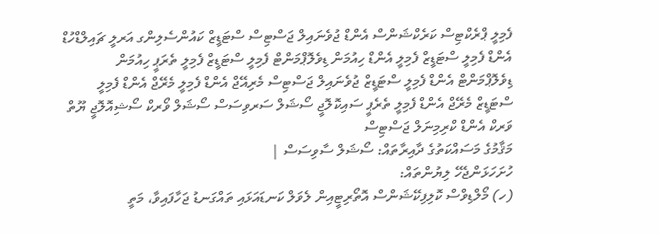ފެމިލީ ޕްރެކްޓިސް ކަރެކްޝަންސް އެންޑް ޖުވެނައިލް ޖަސްޓިސް ސްޓަޑީޒް ކައުންސެލިންގ އަރލީ ޗައިލްޑްހުޑް އެންޑް ފެމިލީ ސްޓަޑީޒް ފެމިލީ އެންޑް ހިއުމަން ޑިވެލޮޕްމަންޓް ފެމިލީ ސްޓަޑީޒް ފެމިލީ ތެރަޕީ ހިއުމަން ޑިވެލޮޕްމަންޓް އެންޑް ފެމިލީ ސްޓަޑީޒް ޖުވެނައިލް ޖަސްޓިސް މެރިއޭޖް އެންޑް ފެމިލީ މެރޭޖް އެންޑް ފެމިލީ ސްޓަޑީޒް މެރޭޖް އެންޑް ފެމިލީ ތެރެޕީ ސައިކޮލޮޖީ ސޯޝަލް ސަރވިސަސް ސޯޝަލް ވޯރކް ސޯޝިއޮލޮޖީ ޔޫތް ވަރކް އެންޑް ކްރިމިނަލް ޖަސްޓިސް
މަޤާމުގެ މަސައްކަތުގެ ދާއިރާތައް: ސޯޝަލް ސާވިސަސް |
ހުށަހަޅަންޖެހޭ ލިޔުންތައް:
(ހ) މޯލްޑިވްސް ކޮލިފިކޭޝަންސް އޮތޯރިޓީއިން ލެވަލް ކަނޑައަޅައި ތައްގަނޑު ޖަހާފައިވާ، މަތީ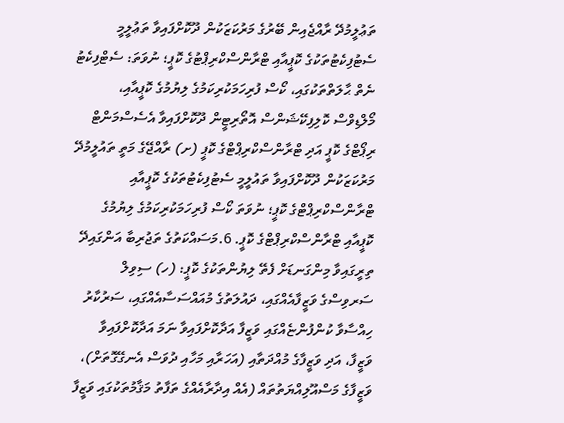ތަޢުލީމުދޭ ރާއްޖެއިން ބޭރުގެ މަރުކަޒަކުން ދޫކޮށްފައިވާ ތަޢުލީމީ ސެޓުފިކެޓުތަކުގެ ކޮޕީއާއި ޓްރާންސްކްރިޕްޓުގެ ކޮޕީ؛ ނުވަތަ: ސެޓްފިކެޓު ނެތް ޙާލަތްތަކުގައި، ކޯސް ފުރިހަމަކުރިކަމުގެ ލިޔުމުގެ ކޮޕީއާއި، މޯލްޑިވްސް ކޮލިފިކޭޝަންސް އޮތޯރިޓީން ދޫކޮށްފައިވާ އެސެސްމަންޓް ރިޕޯޓްގެ ކޮޕީ އަދި ޓްރާންސްކްރިޕްޓްގެ ކޮޕީ (ށ) ރާއްޖޭގެ މަތީ ތައުލީމުދޭ މަރުކަޒަކުން ދޫކޮށްފައިވާ ތައުލީމީ ސެޓުފިކެޓުތަކުގެ ކޮޕީއާއި ޓްރާންސްކްރިޕްޓްގެ ކޮޕީ؛ ނުވަތަ ކޯސް ފުރިހަމަކުރިކަމުގެ ލިޔުމުގެ ކޮޕީއާއި ޓްރާންސްކްރިޕްޓްގެ ކޮޕީ. 6.މަސައްކަތުގެ ތަޖުރިބާ އަންގައިދޭ ތިރީގައިވާ މިންގަނޑަށް ފެތޭ ލިޔުންތަކުގެ ކޮޕީ: (ހ) ސިވިލް ސަރވިސްގެ ވަޒީފާއެއްގައި، ދައުލަތުގެ މުއައްސަސާއެއްގައި، ސަރުކާރު ހިއްސާވާ ކުންފުންޏެއްގައި ވަޒީފާ އަދާކޮށްފައިވާ ނަމަ އަދާކޮށްފައިވާ ވަޒީފާ، އަދި ވަޒީފާގެ މުއްދަތާއި (އަހަރާއި މަހާއި ދުވަސް އެނގޭގޮތަށް)، ވަޒީފާގެ މަސްއޫލިއްޔަތުތައް (އެއް އިދާރާއެއްގެ ތަފާތު މަޤާމުތަކުގައި ވަޒީފާ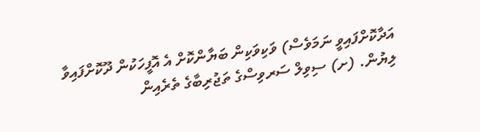އަދާކޮށްފައިވީ ނަމަވެސް) ވަކިވަކިން ބަޔާންކޮށް އެ އޮފީހަކުން ދޫކޮށްފައިވާ ލިޔުން. (ށ) ސިވިލް ސަރވިސްގެ ތަޖުރިބާގެ ތެރެއިން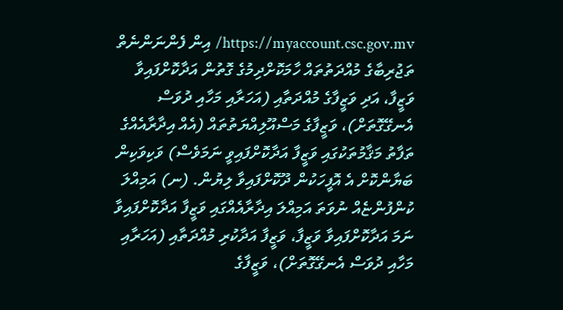https://myaccount.csc.gov.mv/ އިން ފެންނަންނެތް ތަޖުރިބާގެ މުއްދަތުތައް ހާމަކޮށްދިމުގެ ގޮތުން އަދާކޮށްފައިވާ ވަޒީފާ، އަދި ވަޒީފާގެ މުއްދަތާއި (އަހަރާއި މަހާއި ދުވަސް އެނގޭގޮތަށް)، ވަޒީފާގެ މަސްއޫލިއްޔަތުތައް (އެއް އިދާރާއެއްގެ ތަފާތު މަޤާމުތަކުގައި ވަޒީފާ އަދާކޮށްފައިވީ ނަމަވެސް) ވަކިވަކިން ބަޔާންކޮށް އެ އޮފީހަކުން ދޫކޮށްފައިވާ ލިޔުން. (ނ) އަމިއްލަ ކުންފުންޏެއް ނުވަތަ އަމިއްލަ އިދާރާއެއްގައި ވަޒީފާ އަދާކޮށްފައިވާ ނަމަ އަދާކޮށްފައިވާ ވަޒީފާ، ވަޒީފާ އަދާކުރި މުއްދަތާއި (އަހަރާއި މަހާއި ދުވަސް އެނގޭގޮތަށް)، ވަޒީފާގެ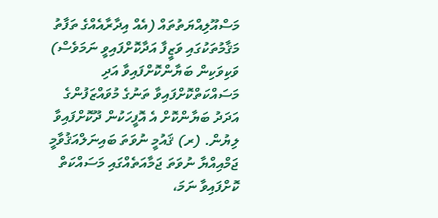މަސްއޫލިއްޔަތުތައް (އެއް އިދާރާއެއްގެ ތަފާތު މަޤާމުތަކުގައި ވަޒީފާ އަދާކޮށްފައިވީ ނަމަވެސް) ވަކިވަކިން ބަޔާންކޮށްފައިވާ އަދި މަސައްކަތްކޮށްފައިވާ ތަނުގެ މުވައްޒަފުންގެ އަދަދު ބަޔާންކޮށް އެ އޮފީހަކުން ދޫކޮށްފައިވާ ލިޔުން. (ރ) ޤައުމީ ނުވަތަ ބައިނަލްއަޤުވާމީ ޖަމްއިއްޔާ ނުވަތަ ޖަމާއަތެއްގައި މަސައްކަތް ކޮށްފައިވާ ނަމަ،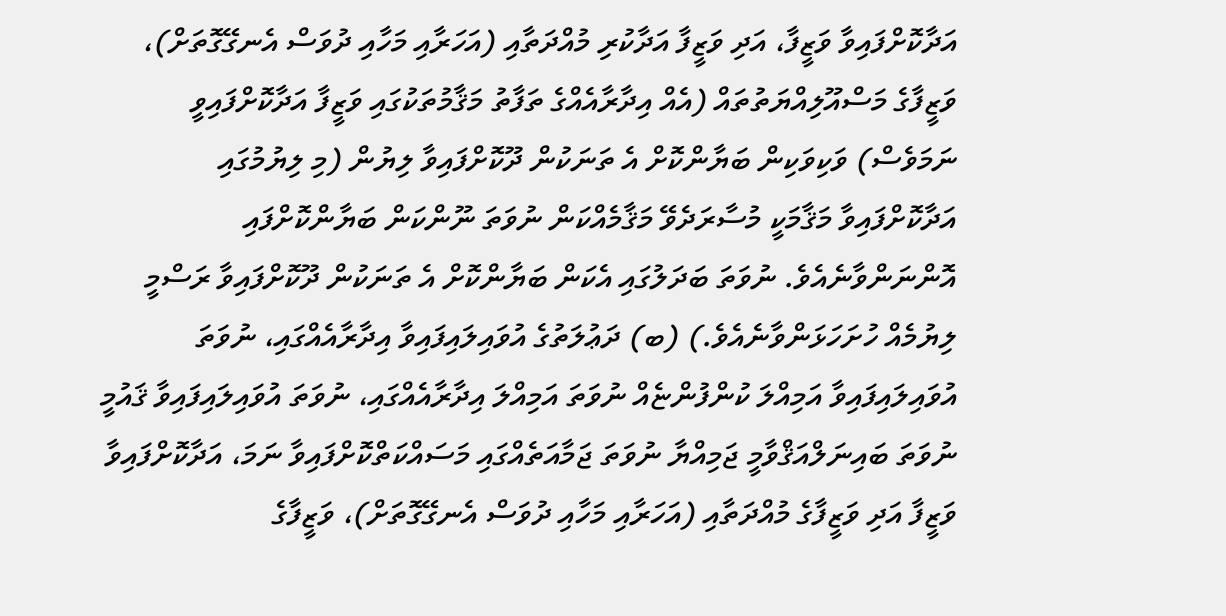އަދާކޮށްފައިވާ ވަޒީފާ، އަދި ވަޒީފާ އަދާކުރި މުއްދަތާއި (އަހަރާއި މަހާއި ދުވަސް އެނގޭގޮތަށް)، ވަޒީފާގެ މަސްއޫލިއްޔަތުތައް (އެއް އިދާރާއެއްގެ ތަފާތު މަޤާމުތަކުގައި ވަޒީފާ އަދާކޮށްފައިވީ ނަމަވެސް) ވަކިވަކިން ބަޔާންކޮށް އެ ތަނަކުން ދޫކޮށްފައިވާ ލިޔުން (މި ލިޔުމުގައި އަދާކޮށްފައިވާ މަޤާމަކީ މުސާރަދެވޭ މަޤާމެއްކަން ނުވަތަ ނޫންކަން ބަޔާންކޮށްފައި އޮންނަންވާނެއެވެ. ނުވަތަ ބަދަލުގައި އެކަން ބަޔާންކޮށް އެ ތަނަކުން ދޫކޮށްފައިވާ ރަސްމީ ލިޔުމެއް ހުށަހަޅަންވާނެއެވެ.) (ބ) ދަޢުލަތުގެ އުވައިލައިފައިވާ އިދާރާއެއްގައި، ނުވަތަ އުވައިލައިފައިވާ އަމިއްލަ ކުންފުންޏެއް ނުވަތަ އަމިއްލަ އިދާރާއެއްގައި، ނުވަތަ އުވައިލައިފައިވާ ޤައުމީ ނުވަތަ ބައިނަލްއަޤްވާމީ ޖަމިއްޔާ ނުވަތަ ޖަމާއަތެއްގައި މަސައްކަތްކޮށްފައިވާ ނަމަ، އަދާކޮށްފައިވާ ވަޒީފާ އަދި ވަޒީފާގެ މުއްދަތާއި (އަހަރާއި މަހާއި ދުވަސް އެނގޭގޮތަށް)، ވަޒީފާގެ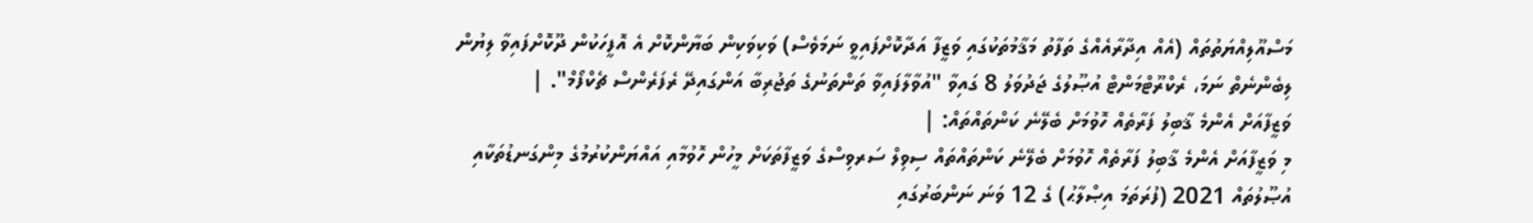މަސްއޫލިއްޔަތުތައް (އެއް އިދާރާއެއްގެ ތަފާތު މަޤާމުތަކުގައި ވަޒީފާ އަދާކޮށްފައިވީ ނަމަވެސް) ވަކިވަކިން ބަޔާންކޮށް އެ އޮފީހަކުން ދޫކޮށްފައިވާ ލިޔުން ލިބެންނެތް ނަމަ، ރެކްރޫޓްމަންޓް އުޞޫލުގެ ޖަދުވަލު 8 ގައިވާ "އުވާލާފައިވާ ތަންތަނުގެ ތަޖުރިބާ އަންގައިދޭ ރެފަރެންސް ޗެކްފޯމް". |
ވަޒީފާއަށް އެންމެ ޤާބިލު ފަރާތެއް ހޮވުމަށް ބެލޭނެ ކަންތައްތައް: |
މި ވަޒީފާއަށް އެންމެ ޤާބިލު ފަރާތެއް ހޮވުމަށް ބެލޭނެ ކަންތައްތައް ސިވިލް ސަރވިސްގެ ވަޒީފާތަކަށް މީހުން ހޮވުމާއި އައްޔަންކުރުމުގެ މިންގަނޑުތަކާއި އުޞޫލުތައް 2021 (ފުރަތަމަ އިޞްލާޙު) ގެ 12 ވަނަ ނަންބަރުގައި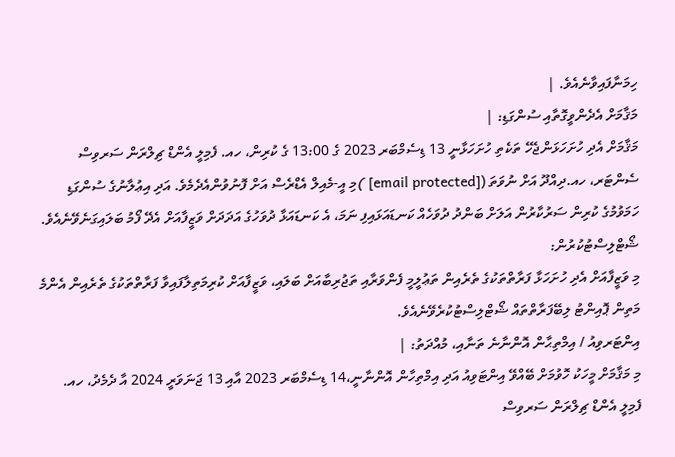ހިމަނާފައިވާނެއެވެ. |
މަޤާމަށް އެދެންވީގޮތާއި ސުންގަޑި: |
މަޤާމަށް އެދި ހުށަހަޅަންޖެހޭ ތަކެތި ހުށަހަޅާނީ 13 ޑިސެމްބަރ 2023 ގެ 13:00 ގެ ކުރިން، ހއ. ފެމިލީ އެންޑް ޗިލްރަން ސަރވިސް ސެންޓަރ، ހއ.ދިއްދޫ އަށް ނުވަތަ ([email protected] )މި އީ-މެއިލް އެޑްރެސް އަށް ފޮނުވުންއެދެމެވެ. އަދި އިޢުލާނުގެ ސުންގަޑި ހަމަވުމުގެ ކުރިން ސަރުކާރުން އަލަށް ބަންދު ދުވަހެއް ކަނޑައަޅައިފި ނަމަ، އެ ކަނޑައަޅާ ދުވަހުގެ އަދަދަށް ވަޒީފާއަށް އެދޭ ފޯމު ބަލައިގަނެވޭނެއެވެ.
ޝޯޓްލިސްޓުކުރުން:
މި ވަޒީފާއަށް އެދި ހުށަހަޅާ ފަރާތްތަކުގެ ތެރެއިން ތަޢުލީމީ ފެންވަރާއި ތަޖުރިބާއަށް ބަލައި، ވަޒީފާއަށް ކުރިމަތިލާފައިވާ ފަރާތްތަކުގެ ތެރެއިން އެންމެ މަތިން ޕޮއިންޓު ލިބޭފަރާތްތައް ޝޯޓްލިސްޓުކުރެވޭނެއެވެ.
އިންޓަރވިއު / އިމްތިޙާން އޮންނާނެ ތަނާއި، މުއްދަތު: |
މި މަޤާމަށް މީހަކު ހޮވުމަށް ބޭއްވޭ އިންޓަވިއު އަދި އިމްތިހާން އޮންނާނީ،14 ޑިސެމްބަރ 2023 އާއި 13 ޖަނަވަރީ 2024 އާ ދެމެދު، ހއ. ފެމިލީ އެންޑް ޗިލްރަން ސަރވިސް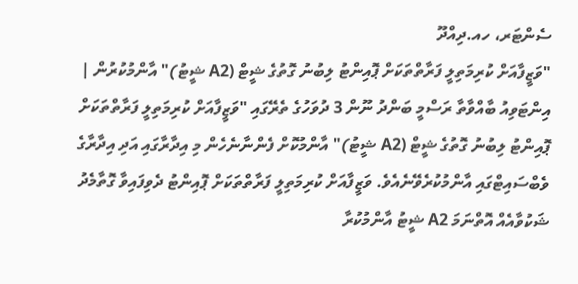ސެންޓަރ، ހއ.ދިއްދޫ
"ވަޒީފާއަށް ކުރިމަތިލީ ފަރާތްތަކަށް ޕޮއިންޓު ލިބުނު ގޮތުގެ ޝީޓް (A2 ޝީޓު)" އާންމުކުރުން |
އިންޓަވިއު ބާއްވާތާ ރަސްމީ ބަންދު ނޫން 3 ދުވަހުގެ ތެރޭގައި "ވަޒީފާއަށް ކުރިމަތިލީ ފަރާތްތަކަށް ޕޮއިންޓު ލިބުނު ގޮތުގެ ޝީޓް (A2 ޝީޓު)" އާންމުކޮށް ފެންނާނެހެން މި އިދާރާގައި އަދި އިދާރާގެ ވެބްސައިޓްގައި އާންމުކުރެވޭނެއެވެ. ވަޒީފާއަށް ކުރިމަތިލީ ފަރާތްތަކަށް ޕޮއިންޓު ދެވިފައިވާ ގޮތާމެދު ޝަކުވާއެއް އޮތްނަމަ A2 ޝީޓު އާންމުކުރާ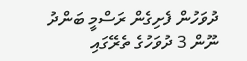ދުވަހުން ފެށިގެން ރަސްމީ ބަންދު ނޫން 3 ދުވަހުގެ ތެރޭގައި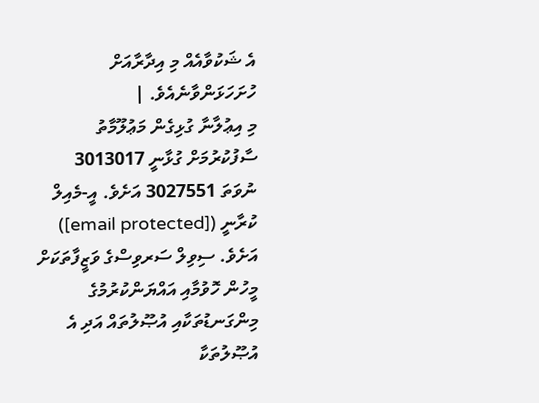އެ ޝަކުވާއެއް މި އިދާރާއަށް ހުށަހަޅަންވާނެއެވެ. |
މި އިޢުލާނާ ގުޅިގެން މަޢުލޫމާތު ސާފުކުރުމަށް ގުޅާނީ 3013017 ނުވަތަ 3027551 އަށެވެ. އީ-މެއިލް ކުރާނީ ([email protected]) އަށެވެ. ސިވިލް ސަރވިސްގެ ވަޒީފާތަކަށް މީހުން ހޮވުމާއި އައްޔަންކުރުމުގެ މިންގަނޑުތަކާއި އުޞޫލުތައް އަދި އެ އުޞޫލުތަކާ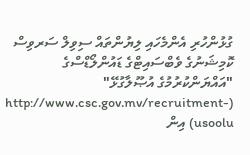ގުޅުންހުރި އެންމެހައި ލިޔުންތައް ސިވިލް ސަރވިސް ކޮމިޝަނުގެ ވެބްސައިޓްގެ ޑައުންލޯޑްސްގެ "އައްޔަންކުރުމުގެ އުޞޫލާގުޅޭ" (http://www.csc.gov.mv/recruitment-usoolu) އިން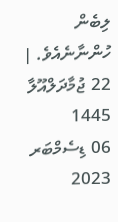ލިބެން ހުންނާނެއެވެ. |
22 ޖުމާދަލްއޫލާ 1445
06 ޑިސެމްބަރ 2023